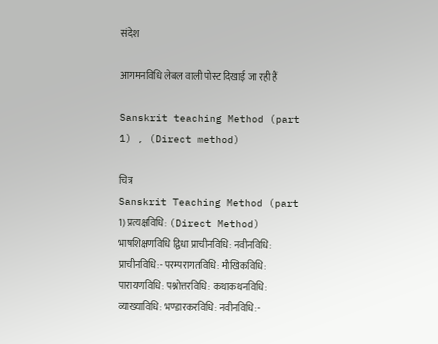संदेश

आगमनविधि लेबल वाली पोस्ट दिखाई जा रही हैं

Sanskrit teaching Method (part 1) , (Direct method)

चित्र
Sanskrit Teaching Method (part 1) प्रत्यक्षविधि: (Direct Method) भाषशिक्षणविधि द्विधा प्राचीनविधि: नवीनविधि: प्राचीनविधि:- परम्परागतविधि: मौखिकविधि: पारायणविधि: पश्नोत्तरविधि: कथाकथनविधि: व्याख्याविधि: भण्डारकरविधि: नवीनविधि:-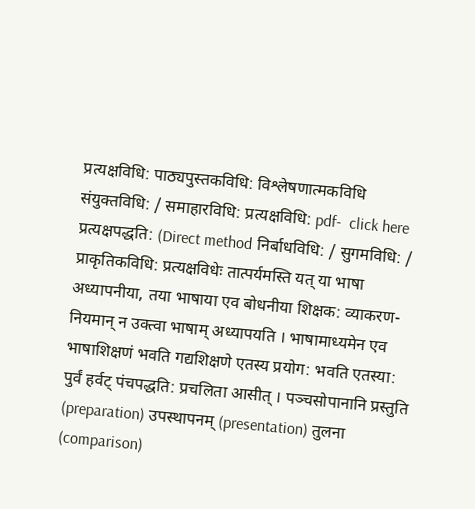प्रत्यक्षविधि: पाठ्यपुस्तकविधि: विश्लेषणात्मकविधि संयुक्तविधि: / समाहारविधि: प्रत्यक्षविधि: pdf-  click here प्रत्यक्षपद्धति: (Direct method निर्बाधविधि: / सुगमविधि: / प्राकृतिकविधि: प्रत्यक्षविधेः तात्पर्यमस्ति यत् या भाषा अध्यापनीया, तया भाषाया एव बोधनीया शिक्षक: व्याकरण-नियमान् न उक्त्वा भाषाम् अध्यापयति । भाषामाध्यमेन एव भाषाशिक्षणं भवति गद्यशिक्षणे एतस्य प्रयोग: भवति एतस्या: पुर्वं हर्वट् पंचपद्धति: प्रचलिता आसीत् । पञ्चसोपानानि प्रस्तुति (preparation) उपस्थापनम् (presentation) तुलना (comparison)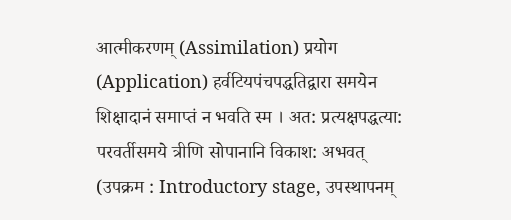आत्मीकरणम् (Assimilation) प्रयोग‌ (Application) हर्वटियपंचपद्धतिद्वारा समयेन शिक्षादानं समाप्तं न भवति स्म । अत: प्रत्यक्षपद्धत्या: परवर्तीसमये त्रीणि सोपानानि विकाश: अभवत् (उपक्रम : Introductory stage, उपस्थापनम्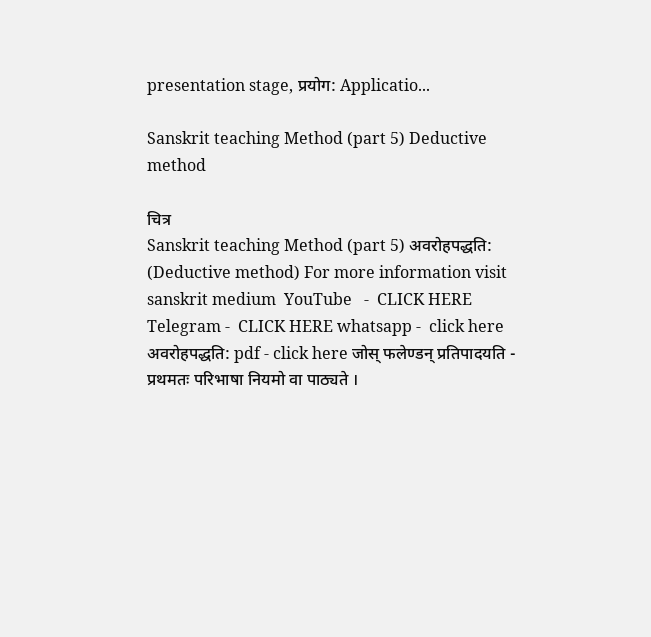presentation stage, प्रयोग: Applicatio...

Sanskrit teaching Method (part 5) Deductive method

चित्र
Sanskrit teaching Method (part 5) अवरोहपद्धति: (Deductive method) For more information visit sanskrit medium  YouTube   -  CLICK HERE Telegram -  CLICK HERE whatsapp -  click here अवरोहपद्धति: pdf - click here जोस् फलेण्डन् प्रतिपादयति - प्रथमतः परिभाषा नियमो वा पाठ्यते ।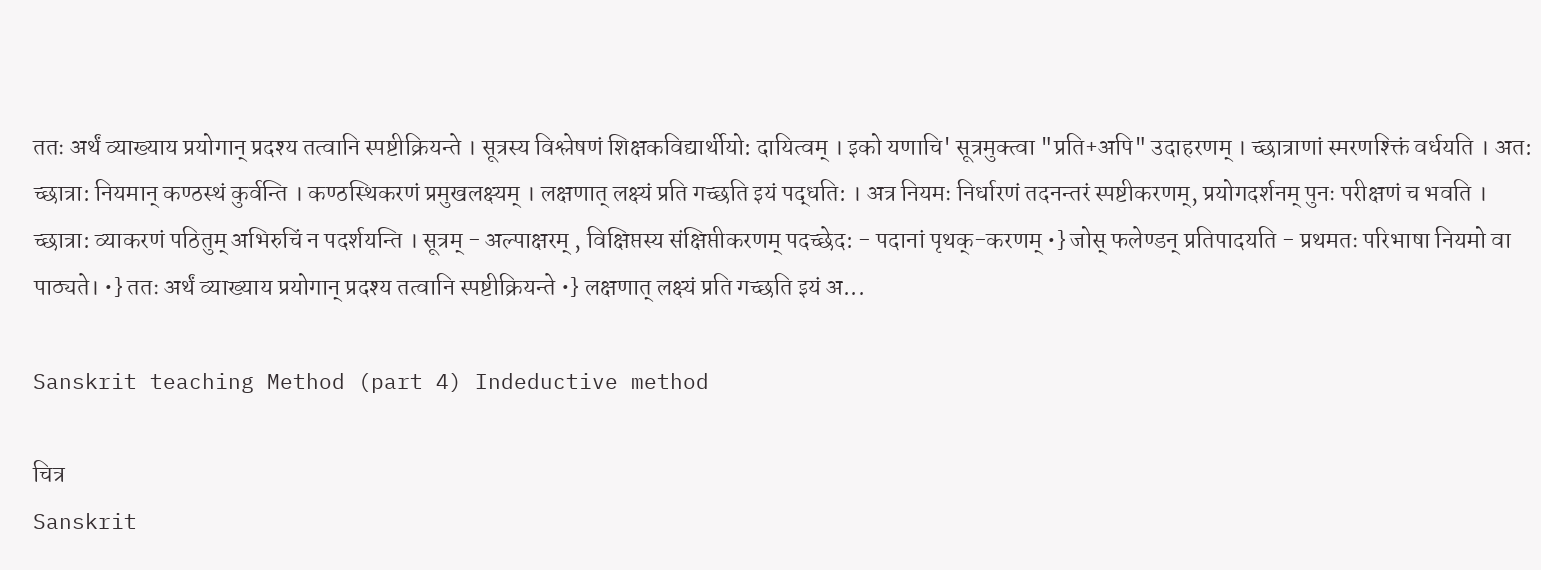ततः अर्थं व्याख्याय प्रयोगान् प्रदश्य तत्वानि स्पष्टीक्रियन्ते । सूत्रस्य विश्लेषणं शिक्षकविद्यार्थीयो: दायित्वम् । इको यणाचि' सूत्रमुक्त्वा "प्रति+अपि" उदाहरणम् । च्छात्राणां स्मरणश्क्तिं वर्धयति । अत: च्छात्रा: नियमान् कण्ठस्थं कुर्वन्ति । कण्ठस्थिकरणं प्रमुखलक्ष्यम् । लक्षणात् लक्ष्यं प्रति गच्छति इयं पद्धति: । अत्र नियमः निर्धारणं तदनन्तरं स्पष्टीकरणम्, प्रयोगदर्शनम् पुनः परीक्षणं च भवति । च्छात्रा: व्याकरणं पठितुम् अभिरुचिं न पदर्शयन्ति । सूत्रम् - अल्पाक्षरम् , विक्षिप्तस्य संक्षिप्तीकरणम् पदच्छेद: - पदानां पृथक्-करणम् •} जोस् फलेण्डन् प्रतिपादयति - प्रथमतः परिभाषा नियमो वा पाठ्यते। •} ततः अर्थं व्याख्याय प्रयोगान् प्रदश्य तत्वानि स्पष्टीक्रियन्ते •} लक्षणात् लक्ष्यं प्रति गच्छति इयं अ...

Sanskrit teaching Method (part 4) Indeductive method

चित्र
Sanskrit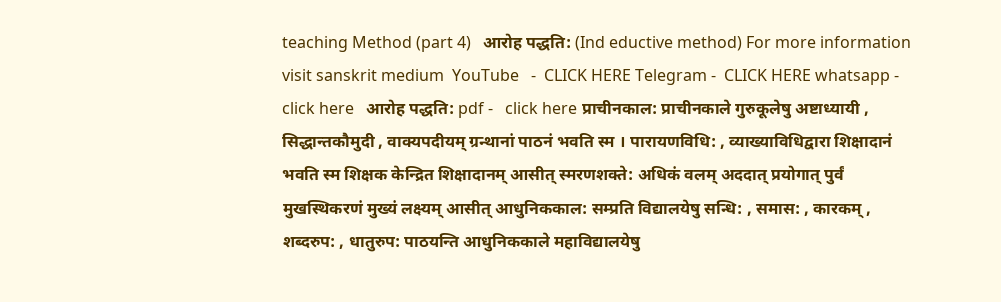teaching Method (part 4)   आरोह पद्धति: (Ind eductive method) For more information visit sanskrit medium  YouTube   -  CLICK HERE Telegram -  CLICK HERE whatsapp -  click here   आरोह पद्धति: pdf -   click here प्राचीनकाल: प्राचीनकाले गुरुकूलेषु अष्टाध्यायी , सिद्धान्तकौमुदी , वाक्यपदीयम् ग्रन्थानां पाठनं भवति स्म । पारायणविधि: , व्याख्याविधिद्वारा शिक्षादानं भवति स्म शिक्षक केन्द्रित शिक्षादानम् आसीत् स्मरणशक्ते: अधिकं वलम् अददात् प्रयोगात् पुर्वं मुखस्थिकरणं मुख्यं लक्ष्यम् आसीत् आधुनिककाल: सम्प्रति विद्यालयेषु सन्धि: , समास: , कारकम् , शब्दरुप: , धातुरुप: पाठयन्ति आधुनिककाले महाविद्यालयेषु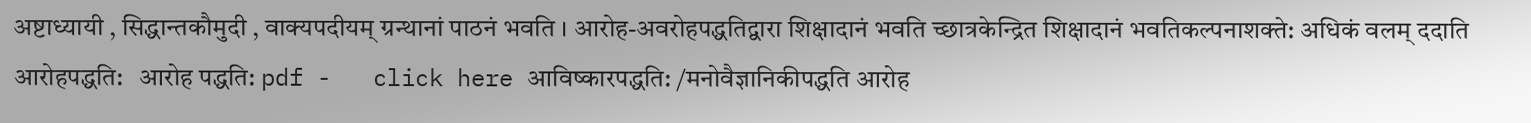अष्टाध्यायी , सिद्धान्तकौमुदी , वाक्यपदीयम् ग्रन्थानां पाठनं भवति । आरोह-अवरोहपद्धतिद्वारा शिक्षादानं भवति च्छात्रकेन्द्रित शिक्षादानं भवतिकल्पनाशक्ते: अधिकं वलम् ददाति आरोहपद्धति:   आरोह पद्धति: pdf -   click here आविष्कारपद्धति: /मनोवैज्ञानिकीपद्धति आरोह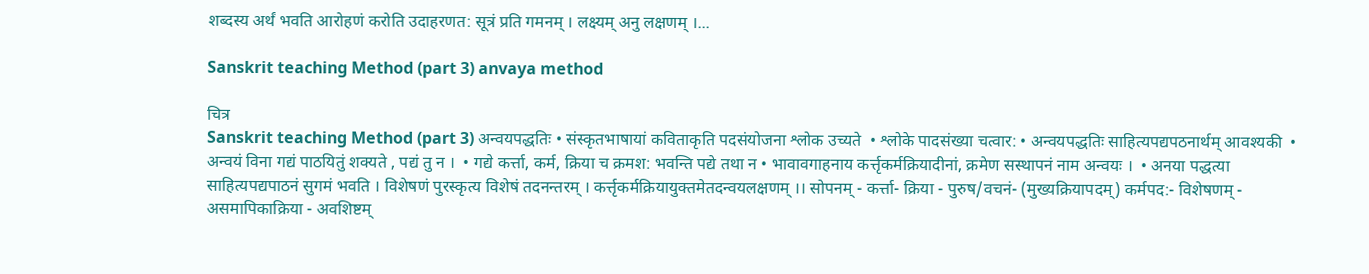शब्दस्य अर्थं भवति आरोहणं करोति उदाहरणत: सूत्रं प्रति गमनम् । लक्ष्यम् अनु लक्षणम् ।...

Sanskrit teaching Method (part 3) anvaya method

चित्र
Sanskrit teaching Method (part 3) अन्वयपद्धतिः • संस्कृतभाषायां कविताकृति पदसंयोजना श्लोक उच्यते  • श्लोके पादसंख्या चत्वार: • अन्वयपद्धतिः साहित्यपद्यपठनार्थम् आवश्यकी  • अन्वयं विना गद्यं पाठयितुं शक्यते , पद्यं तु न ।  • गद्ये कर्त्ता, कर्म, क्रिया च क्रमश: भवन्ति पद्ये तथा न • भावावगाहनाय कर्त्तृकर्मक्रियादीनां, क्रमेण सस्थापनं नाम अन्वयः ।  • अनया पद्धत्या साहित्यपद्यपाठनं सुगमं भवति । विशेषणं पुरस्कृत्य विशेषं तदनन्तरम् । कर्त्तृकर्मक्रियायुक्तमेतदन्वयलक्षणम् ।। सोपनम् - कर्त्ता- क्रिया - पुरुष/वचनं- (मुख्यक्रियापदम्) कर्मपद:- विशेषणम् - असमापिकाक्रिया - अवशिष्टम्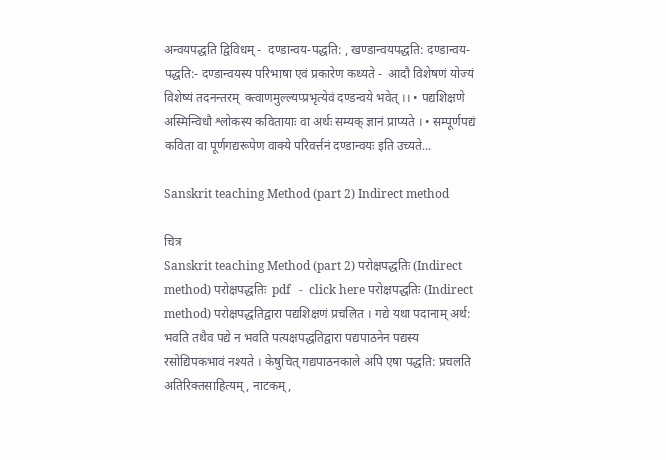अन्वयपद्धति द्विविधम् -  दण्डान्वय-पद्धति: , खण्डान्वयपद्धति: दण्डान्वय-पद्धति:- दण्डान्वयस्य परिभाषा एवं प्रकारेण कथ्यते -  आदौ विशेषणं योज्यं विशेष्यं तदनन्तरम्  क्त्वाणमुल्ल्यप्प्रभृत्येवं दण्डन्वये भवेत् ।। • पद्यशिक्षणे अस्मिन्विधौ श्लोकस्य कवितायाः वा अर्थः सम्यक् ज्ञानं प्राप्यते । • सम्पूर्णपद्यं कविता वा पूर्णगद्यरूपेण वाक्ये परिवर्त्तनं दण्डान्वयः इति उच्यते...

Sanskrit teaching Method (part 2) Indirect method

चित्र
Sanskrit teaching Method (part 2) परोक्षपद्धतिः (Indirect method) परोक्षपद्धतिः  pdf   -  click here परोक्षपद्धतिः (Indirect method) परोक्षपद्धतिद्वारा पद्यशिक्षणं प्रचलित । गद्ये यथा पदानाम् अर्थ: भवति तथैव पद्ये न भवति पत्यक्षपद्धतिद्वारा पद्यपाठनेन पद्यस्य रसोद्यिपकभावं नश्यते । केषुचित् गद्यपाठनकाले अपि एषा पद्धति: प्रचलति अतिरिक्तसाहित्यम् , नाटकम्,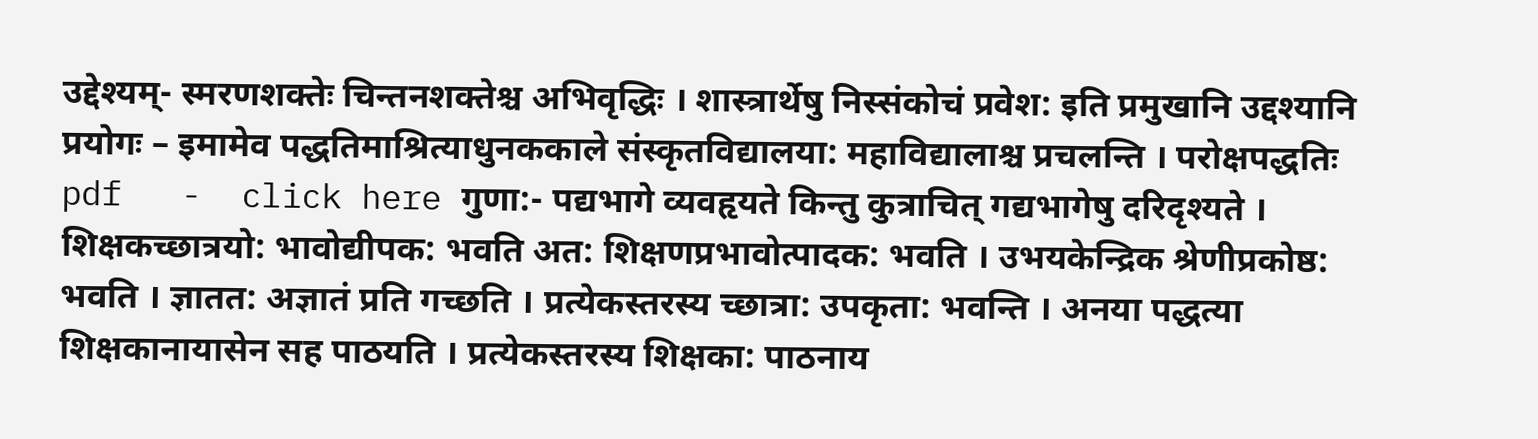उद्देश्यम्- स्मरणशक्तेः चिन्तनशक्तेश्च अभिवृद्धिः । शास्त्रार्थेषु निस्संकोचं प्रवेश: इति प्रमुखानि उद्दश्यानि प्रयोगः – इमामेव पद्धतिमाश्रित्याधुनककाले संस्कृतविद्यालया: महाविद्यालाश्च प्रचलन्ति । परोक्षपद्धतिः  pdf   -  click here गुणा:- पद्यभागे व्यवहृयते किन्तु कुत्राचित् गद्यभागेषु दरिदृश्यते । शिक्षकच्छात्रयो: भावोद्यीपक: भवति अत: शिक्षणप्रभावोत्पादक: भवति । उभयकेन्द्रिक श्रेणीप्रकोष्ठ: भवति । ज्ञातत: अज्ञातं प्रति गच्छति । प्रत्येकस्तरस्य च्छात्रा: उपकृता: भवन्ति । अनया पद्धत्या शिक्षकानायासेन सह पाठयति । प्रत्येकस्तरस्य शिक्षका: पाठनाय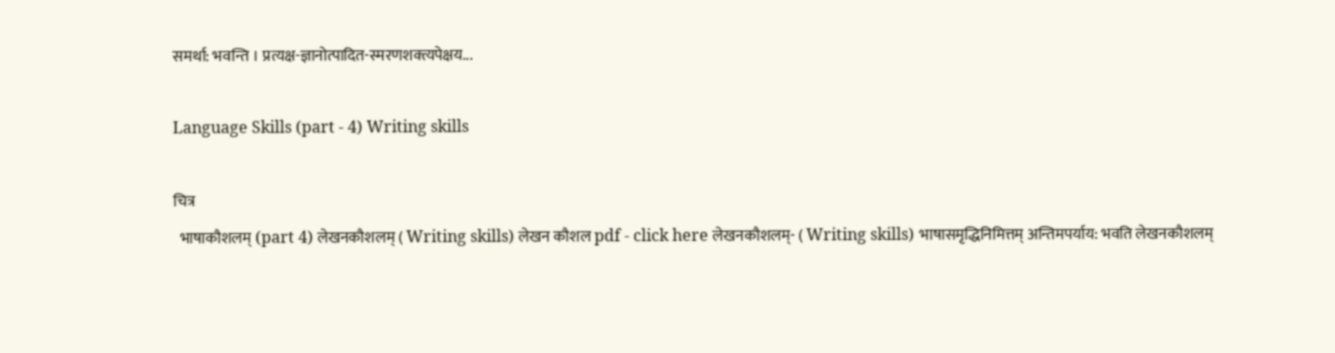समर्था: भवन्ति । प्रत्यक्ष-ज्ञानोत्पादित-स्मरणशक्त्यपेक्षय...

Language Skills (part - 4) Writing skills

चित्र
  भाषाकौशलम् (part 4) लेखनकौशलम् ( Writing skills) लेखन कौशल pdf - click here लेखनकौशलम्- ( Writing skills) भाषासमृद्धिनिमित्तम् अन्तिमपर्याय: भवति लेखनकौशलम्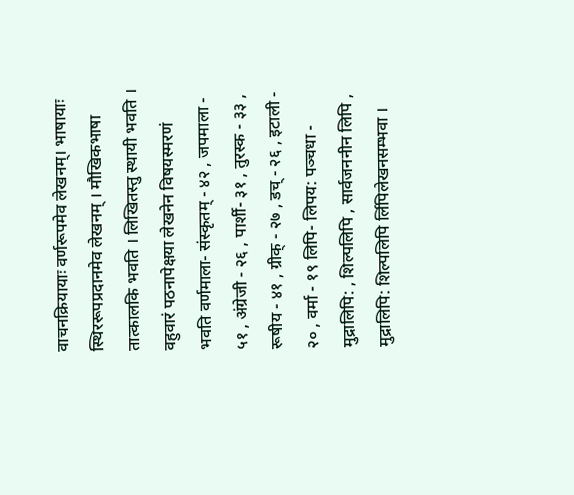वाचनक्रियायाः वर्णरूपमेव लेखनम्। भाषायाः स्थिररूपप्रदानमेव लेखनम् । मौखिकभाषा तात्कालकि भवति । लिखितस्तु स्थायी भवति । वहुवारं पठनापेक्षया लेखनेन विषयस्मरणं भवति वर्णमाला- संस्कृतम् - ४२ , जपमाला - ५१ , अंग्रेजी - २६ , पार्शी- ३१ , तुरस्क - ३३ , रूषीय - ४१ , ग्रीक् - २७ , डच् - २६ , इटाली - २० , वर्मा - १९ लिपि- लिपय: पञ्चधा - मुद्रालिपि: , शिल्पलिपि , सार्वजननीन लिपि , मुद्रालिपि: शिल्पलिपि र्लिपिलेखनसम्भवा ।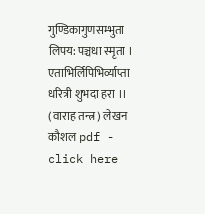गुण्डिकागुणसम्भुता लिपय: पञ्चधा स्मृता । एताभिर्लिपिभिर्व्याप्ता धरित्री शुभदा हरा ।। (वाराह तन्त्र) लेखन कौशल pdf - click here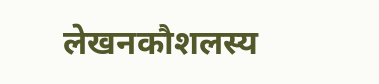लेखनकौशलस्य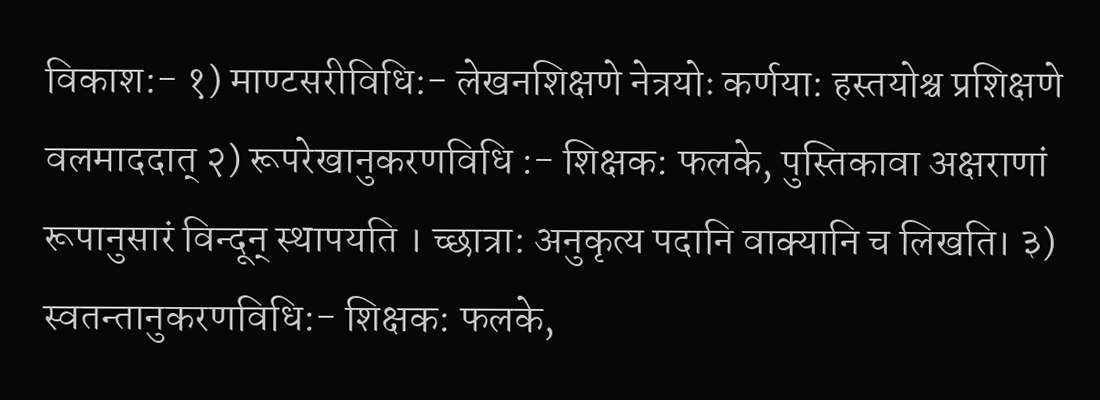विकाश:- १) माण्टसरीविधि:- लेखनशिक्षणे नेत्रयोः कर्णया: हस्तयोश्च प्रशिक्षणे वलमाददात् २) रूपरेखानुकरणविधि :- शिक्षक: फलके, पुस्तिकावा अक्षराणां रूपानुसारं विन्दून् स्थापयति । च्छात्रा: अनुकृत्य पदानि वाक्यानि च लिखति। ३) स्वतन्तानुकरणविधि:- शिक्षक: फलके,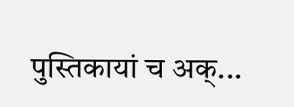पुस्तिकायां च अक्...